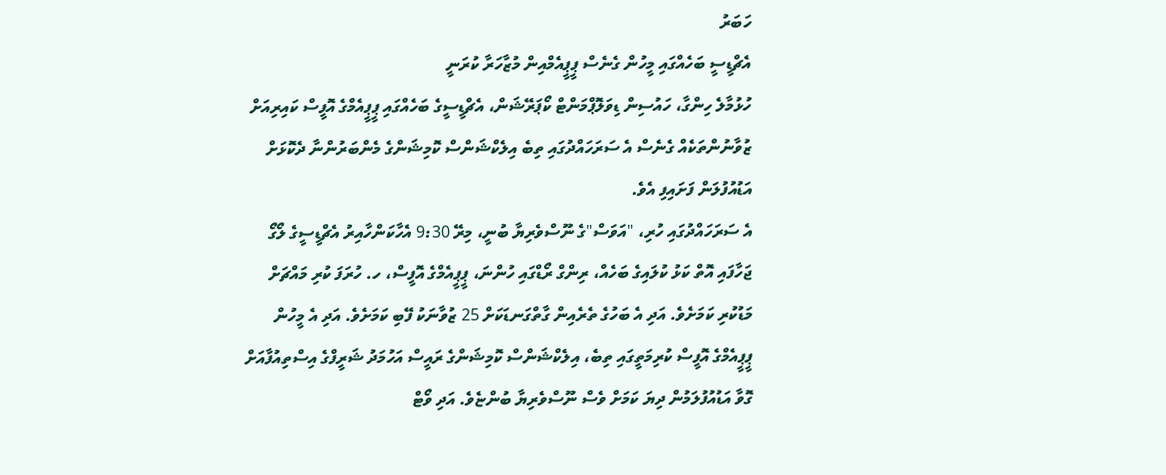ހަބަރު
އެޗްޑީސީ ބަހެއްގައި މީހުން ގެނެސް ޕީޕީއެމްއިން މުޒާހަރާ ކުރަނީ
ހުޅުމާލެ ހިންގާ، ހައުސިން ޑިވަލޮޕްމަންޓް ކޯޕަރޭޝަން، އެޗްޑީސީގެ ބަހެއްގައި ޕީޕީއެމްގެ އޮފީސް ކައިރިއަށް ޒުވާނުންތަކެއް ގެނެސް އެ ސަރަހައްދުގައި ތިބެ އިލެކްޝަންސް ކޮމިޝަންގެ މެންބަރުންނާ ދެކޮޅަށް އަޑުއުފުލަން ފަށައިފި އެވެ.
އެ ސަރަހައްދުގައި ހުރި، "އަވަސް"ގެ ނޫސްވެރިޔާ ބުނީ، މިރޭ 9:30 އެހާކަންހާއިރު އެޗްޑީސީގެ ލޯގޯ ޖަހާފައި އޮތް ކަޅު ކުލައިގެ ބަހެއް، ރިންގް ރޯޑްގައި ހުންނަ، ޕީޕީއެމްގެ އޮފީސް، ހ. ހުރަފަ ކުރި މައްޗަށް މަޑުކުރި ކަމަށެވެ. އަދި އެ ބަހުގެ ތެރެއިން ގާތްގަނޑަކަށް 25 ޒުވާނަކު ފޭބި ކަމަށެވެ. އަދި އެ މީހުން ޕީޕީއެމްގެ އޮފީސް ކުރިމަތީގައި ތިބެ، އިލެކްޝަންސް ކޮމިޝަންގެ ރައީސް އަހުމަދު ޝަރީފްގެ އިސްތިއުފާއަށް ގޮވާ އަޑުއުފުލަމުން ދިޔަ ކަމަށް ވެސް ނޫސްވެރިޔާ ބުންޏެވެ. އަދި ވޯޓް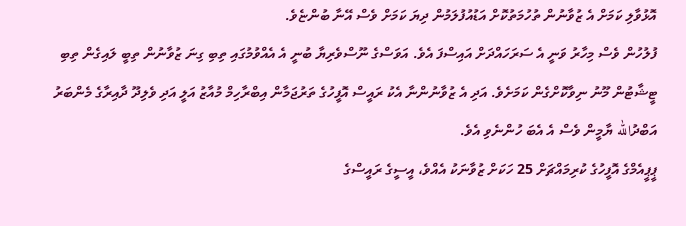އޮޅުވާލި ކަމަށް އެ ޒުވާނުން ތުހުމަތުކޮށް އަޑުއުފުލަމުން ދިޔަ ކަމަށް ވެސް އޭނާ ބުންޏެވެ.
ފުލުހުން ވެސް މިހާރު ވަނީ އެ ސަރަހައްދަށް އައިސްފަ އެވެ. އަވަސްގެ ނޫސްވެރިޔާ ބުނީ އެ އެއްވުމުގައި ތިބި ގިނަ ޒުވާނުން ތިބީ ލައިގެން ތިބި ޓީޝާޓުން މޫނު ނިވާކޮށްގެން ކަމަށެވެ. އަދި އެ ޒުވާނުންނާ އެކު ރައީސް އޮފީހުގެ ތަރުޖަމާން އިބްރާހިމް މުއާޒު އަލީ އަދި ވެލިދޫ ދާއިރާގެ މެންބަރު އަބްދުالله ޔާމީން ވެސް އެ އެބަ ހުންނެވި އެވެ.
ޕީޕީއެމްގެ އޮފީހުގެ ކުރިމައްޗަށް 25 ހަކަށް ޒުވާނަކު އެއްވެ، އީސީގެ ރައީސްގެ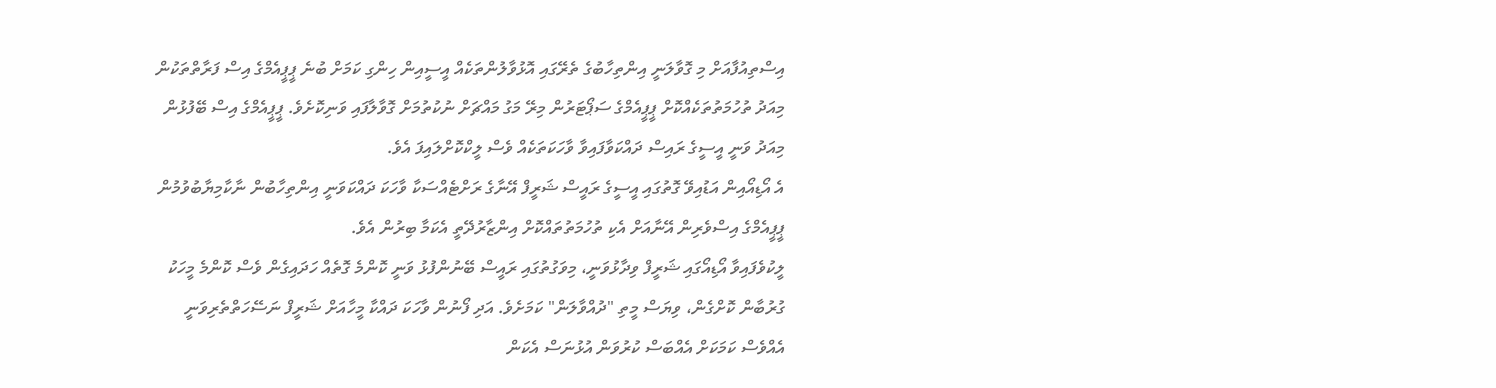އިސްތިއުފާއަށް މި ގޮވާލަނީ އިންތިހާބުގެ ތެރޭގައި އޮޅުވާލުންތަކެއް އީސީއިން ހިންގި ކަމަށް ބުނެ ޕީޕީއެމްގެ އިސް ފަރާތްތަކުން މިއަދު ތުހުމަތުތަކެއްކޮށް ޕީޕީއެމްގެ ސަޕޯޓަރުން މިރޭ މަގު މައްޗަށް ނުކުތުމަށް ގޮވާލާފައި ވަނިކޮށެވެ. ޕީޕީއެމްގެ އިސް ބޭފުޅުން މިއަދު ވަނީ އީސީގެ ރައިސް ދައްކަވާފައިވާ ވާހަކަތަކެއް ވެސް ލީކްކޮށްލައިފަ އެވެ.
އެ އޯޑިއޯއިން އަޑުއިވޭ ގޮތުގައި އީސީގެ ރައީސް ޝަރީފް އޭނާގެ ރަށްޓެއްސަކާ ވާހަކަ ދައްކަވަނީ އިންތިހާބުން ނާކާމިޔާބުވުމުން ޕީޕީއެމްގެ އިސްވެރިން އޭނާއަށް އެކި ތުހުމަތުތައްކޮށް އިންޒާރުދޭތީ އެކަމާ ބިރުން އެވެ.
ލީކުވެފައިވާ އޯޑިއޯގައި ޝަރީފް ވިދާޅުވަނީ، މިވަގުތުގައި ރައީސް ބޭނުންފުޅު ވަނީ ކޮންމެ ގޮތެއް ހަދައިގެން ވެސް ކޮންމެ މީހަކު ގުރުބާން ކޮށްގެން، ވިޔަސް މީތި "ދުއްވާލަން" ކަމަށެވެ. އަދި ފޯނުން ވާހަކަ ދައްކާ މީހާއަށް ޝަރީފް ނަސޭހަތްތެރިވަނީ އެއްވެސް ކަމަކަށް އެއްބަސް ކުރުވަން އުޅުނަސް އެކަން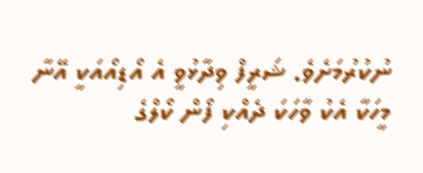ނުކުރުމަށެވެ. ޝަރީފް ވިދާޅުވީ އެ އޯޑިއޯއަކީ އޭނާ މީހަކާ އެކު ވާހަކަ ދެއްކި ފޯން ކޯލްގެ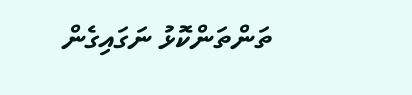ތަންތަންކޮޅު ނަގައިގެން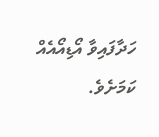ހަދާފައިވާ އޯޑިއޯއެއް ކަމަށެވެ.